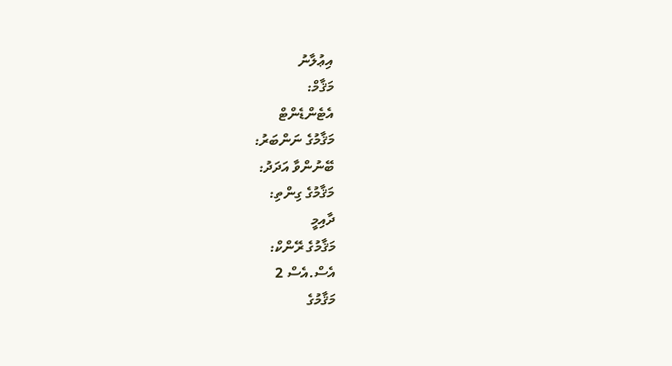އިޢުލާނު
މަޤާމް:
އެޓެންޑެންޓް
މަޤާމުގެ ނަންބަރު:
ބޭނުންވާ އަދަދު:
މަޤާމުގެ ގިންތި:
ދާއިމީ
މަޤާމުގެ ރޭންކް:
އެސް.އެސް 2
މަޤާމުގެ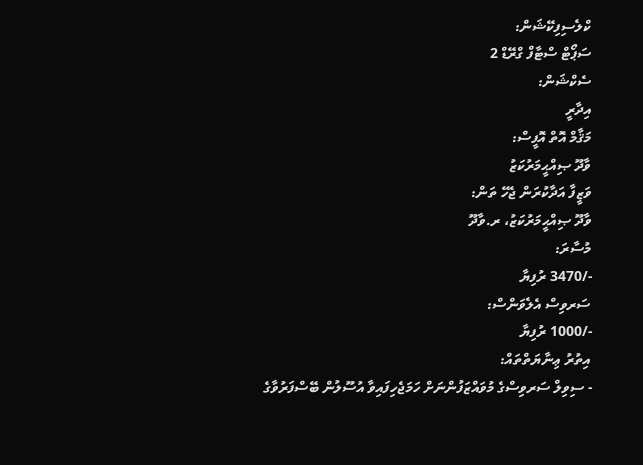ކްލެސިފިކޭޝަން:
ސަޕޯޓް ސްޓާފް ގްރޭޑް 2
ސެކްޝަން:
އިދާރީ
މަޤާމް އޮތް އޮފީސް:
ވާދޫ ޞިއްޙީމަރުކަޒު
ވަޒީފާ އަދާކުރަން ޖެހޭ ތަން:
ވާދޫ ޞިއްޙީމަރުކަޒު، ރ.ވާދޫ
މުސާރަ:
-/3470 ރުފިޔާ
ސަރވިސް އެލެވަންސް:
-/1000 ރުފިޔާ
އިތުރު ޢިނާޔަތްތައް:
- ސިވިލް ސަރވިސްގެ މުވައްޒަފުންނަށް ހަމަޖެހިފައިވާ އުސޫލުން ބޭސްފަރުވާގެ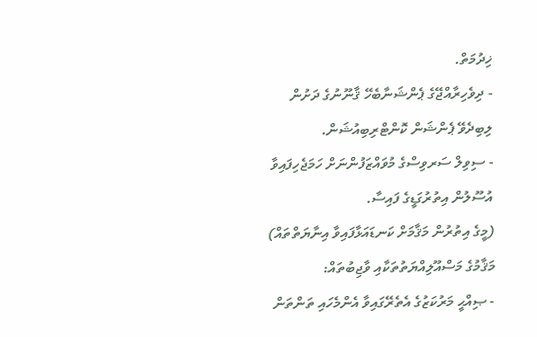ޚިދުމަތް.
- ދިވެހިރާއްޖޭގެ ޕެންޝަނާބެހޭ ޤާނޫނުގެ ދަށުން ލިބިދެވޭ ޕެންޝަން ކޮންޓްރިބިއުޝަން.
- ސިވިލް ސަރވިސްގެ މުވައްޒަފުންނަށް ހަމަޖެހިފައިވާ އުސޫލުން އިތުރުގަޑީގެ ފައިސާ.
(މީގެ އިތުރުން މަޤާމަށް ކަނޑައަޅާފައިވާ އިނާޔަތްތައް)
މަޤާމުގެ މަސްއޫލިއްޔަތުތަކާއި ވާޖިބުތައް:
- ޞިއްޙީ މަރުކަޒުގެ އެތެރޭގައިވާ އެންމެހައި ތަންތަން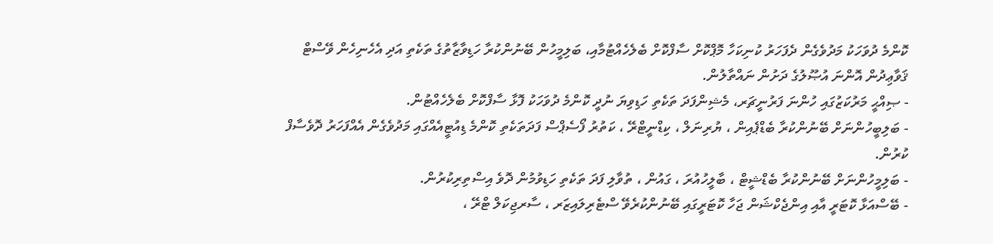ކޮންމެ ދުވަހަކު މަދުވެގެން ދެފަހަރު ކުނިކަހާ މޮޕްކޮށް ސާފްކޮށް ބެލެހެއްޓުމާއި، ބަލިމީހުން ބޭނުންކުރާ ހަޑިވާޒާތުގެ ތަކެތި އަދި އެހެނިހެން ވޭސްޓް ޤަވާޢިދުން އޮންނަ އުޞޫލުގެ ދަށުން ނައްތާލުން.
- ޞިއްޙީ މަރުކަޒުގައި ހުންނަ ފަރުނީޗަރ، މެޝިންފަދަ ތަކެތި ހަޑިވިޔަ ނުދީ ކޮންމެ ދުވަހަކު ފޮޅާ ސާފްކޮށް ބެލެހެއްޓުން.
- ބަލިބީހުންނަށް ބޭނުންކުރާ ބެޑްޕެއިން ، ޔުރިނަލް ، ކިޑްނީޓްރޭ ، ކަތުރު ފޯސެޕްސް ފަދަތަކެތި ކޮންމެ ޑިއުޓީއެއްގައި މަދުވެގެން އެއްފަހަރު ދޮވެސާފް ކުރުން.
- ބަލިމީހުންނަށް ބޭނުންކުރާ ބެޑްޝީޓް ، ބާލީހުއުރަ ، ގައުން ، ތުވާލި ފަދަ ތަކެތި ހަޑިވުމުން ދޮވެ އިސްތިރިކުރުން.
- ބޭސްއަޅާ ކޮޓަރީ އާއި އިންޖެކްޝަން ޖަހާ ކޮޓަރީގައި ބޭނުންކުރެވޭ ސްޓެރިލައިޒަރ ، ސާރޖިކަލް ޓްރޭ ،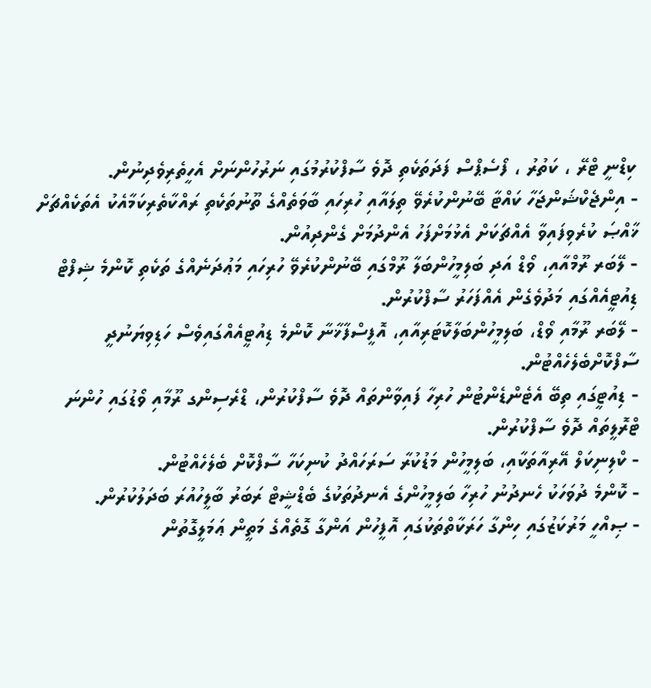ކިޑްނީ ޓްރޭ ، ކަތުރު ، ފޯސެޕްސް ފަދަތަކެތި ދޮވެ ސާފްކުރުމުގައި ނަރުހުންނަށް އެހީތެރިވެދިނުން.
- އިންޖެކްޝަންޖަހާ ކައްޓާ ބޭނުންކުރެވޭ ތިލައާއި ހުރިހައި ބާވަތެއްގެ ތޫނުތަކެތި ރައްކާތެރިކަމާއެކު އެތަކެއްޗަށް ޚާއްޞަ ކުރެވިފައިވާ އެއްޗަކަށް އެޅުމަށްފަހު އެންދުމަށް ގެންދިއުން.
- ލޭބަރ ރޫމްއާއި، ވޯޑް އަދި ބަލިމީހުންބަލާ ރޫމްގައި ބޭނުންކުރެވޭ ހުރިހައި މަޢުދަނެއްގެ ތަކެތި ކޮންމެ ޝިފްޓް ޑިއުޓީއެއްގައި މަދުވެގެން އެއްފަހަރު ސާފްކުރުން.
- ލޭބަރ ރޫމާއި ވޯޑް، ބަލިމީހުންބަލާކޮޓަރިއާއި، އޮފީސްފާޚާނާ ކޮންމެ ޑިއުޓީއެއްގައިވެސް ހަޑިވިޔަނުދީ ސާފްކޮށްބެލެހެއްޓުން.
- ޑިއުޓީގައި ތިބޭ އެޓެންޑެންޓުން ހުރިހާ ފައިވާންތައް ދޮވެ ސާފްކުރުން، ޑްރެސިންގ ރޫމާއި ވޯޑުގައި ހުންނަ ޓްރޮލީތައް ދޮވެ ސާފްކުރުން.
- ކްލިނިކަލް އޭރިއާތަކާއި، ބަލިމީހުން މަޑުކުރާ ސަރަހައްދު ކުނިކަހާ ސާފްކޮށް ބެލެހެއްޓުން.
- ކޮންމެ ދުވަހަކު ހެނދުނު ހުރިހާ ބަލިމީހުންގެ އެނދުތަކުގެ ބެޑްޝީޓް ރަބަރު ބާލީހުއުރަ ބަދަލުކުރުން.
- ޞިއްހީ މަރުކަޒުގައި ހިންގާ ހަރަކާތްތަކުގައި އޮފީހުން އަންގާ ގޮތެއްގެ މަތީން ޢަމަލީގޮތުން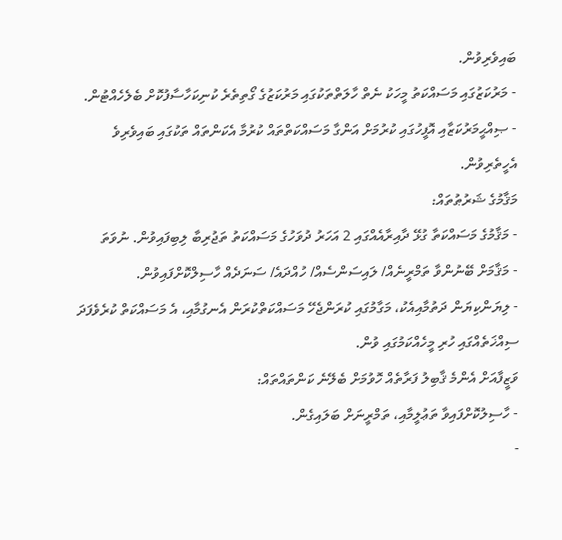ބައިވެރިވުން.
- މަރުކަޒުގައި މަސައްކަތު މީހަކު ނެތް ހާލަތްތަކުގައި މަރުކަޒުގެ ގޯތިތެރެ ކުނިކަހާސާފުކޮށް ބެލެހެއްޓުން.
- ޞިއްޙީމަރުކަޒާއި އޮފީހުގައި ކުރުމަށް އަންގާ މަސައްކަތްތައް ކުރުމާ އެކަންތައް ތަކުގައި ބައިވެރިވެ އެހީތެރިވުން.
މަޤާމުގެ ޝަރުޠުތައް:
- މަޤާމުގެ މަސައްކަތާ ގުޅޭ ދާއިރާއެއްގައި 2 އަހަރު ދުވަހުގެ މަސައްކަތު ތަޖުރިބާ ލިބިފައިވުން. ނުވަތަ
- މަޤާމަށް ބޭނުންވާ ތަމްރީނެއް/ ލައިސަންސެއް/ ހުއްދައެ/ ސަނަދެއް ހާސިލްކޮށްފައިވުން.
- ލިޔަންކިޔަން ދަތުމާއިއެކު، މަގާމުގައި ކުރަންޖެހޭ މަސައްކަތްކުރަން އެނގުމާއި، އެ މަސައްކަތް ކުރެވެފަދަ ސިއްޚަތެއްގައި ހުރި މީހެއްކަމުގައި ވުން.
ވަޒީފާއަށް އެންމެ ޤާބިލު ފަރާތެއް ހޮވުމަށް ބެލޭނެ ކަންތައްތައް:
- ހާސިލުކޮށްފައިވާ ތަޢުލީމާއި، ތަމްރީނަށް ބަލައިގެން.
-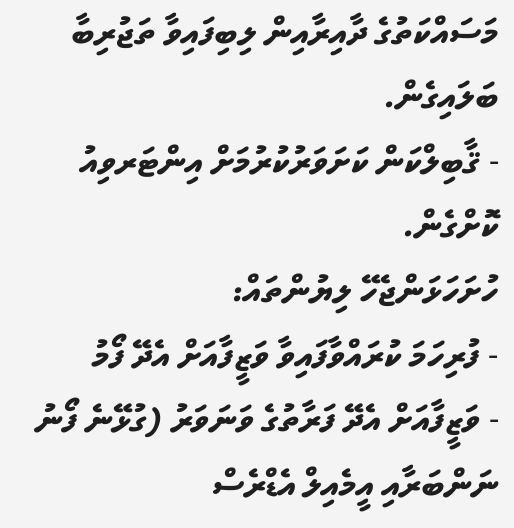މަސައްކަތުގެ ދާއިރާއިން ލިބިފައިވާ ތަޖުރިބާ ބަލައިގެން.
- ޤާބިލްކަން ކަށަވަރުކުރުމަށް އިންޓަރވިއު ކޮށްގެން.
ހުށަހަޅަންޖެހޭ ލިޔުންތައް:
- ފުރިހަމަ ކުރައްވާފައިވާ ވަޒީފާއަށް އެދޭ ފޯމު
- ވަޒީފާއަށް އެދޭ ފަރާތުގެ ވަނަވަރު (ގުޅޭނެ ފޯނު ނަންބަރާއި އީމެއިލް އެޑްރެސް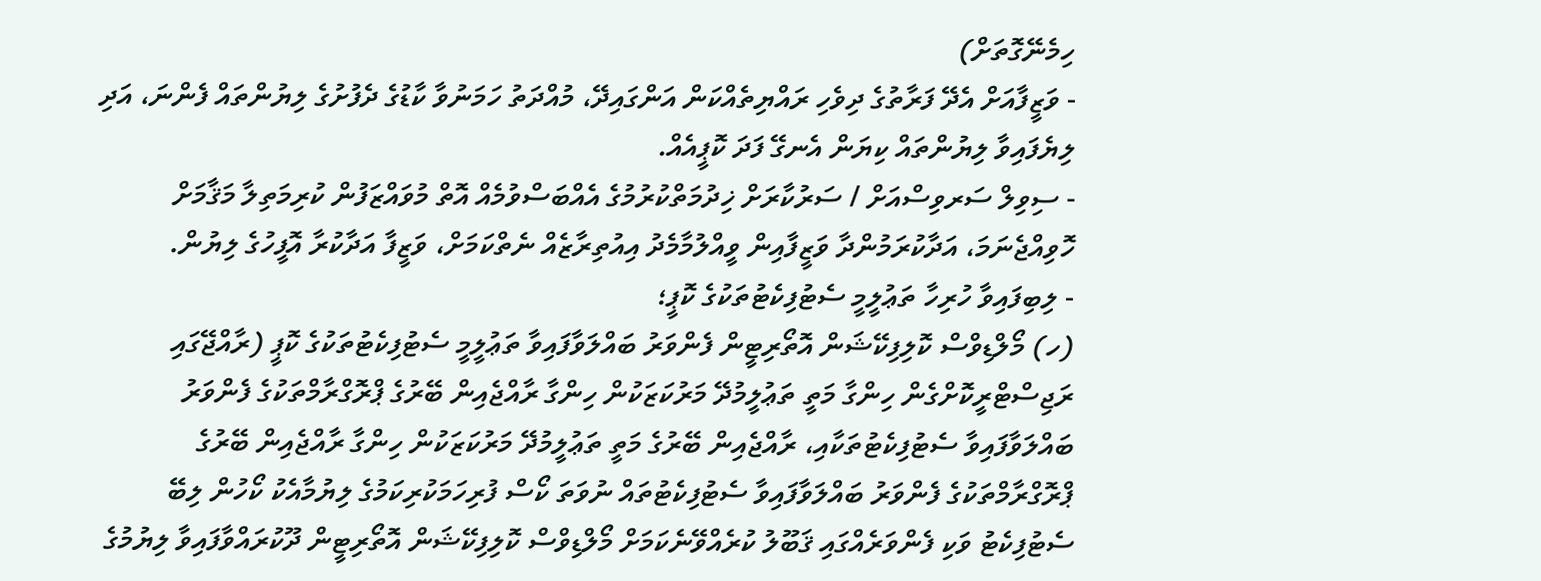ހިމެނޭގޮތަށް)
- ވަޒީފާއަށް އެދޭ ފަރާތުގެ ދިވެހި ރައްޔިތެއްކަން އަންގައިދޭ، މުއްދަތު ހަމަނުވާ ކާޑުގެ ދެފުށުގެ ލިޔުންތައް ފެންނަ، އަދި ލިޔެފައިވާ ލިޔުންތައް ކިޔަން އެނގޭ ފަދަ ކޮޕީއެއް.
- ސިވިލް ސަރވިސްއަށް / ސަރުކާރަށް ޚިދުމަތްކުރުމުގެ އެއްބަސްވުމެއް އޮތް މުވައްޒަފުން ކުރިމަތިލާ މަޤާމަށް ހޮވިއްޖެނަމަ، އަދާކުރަމުންދާ ވަޒީފާއިން ވީއްލުމާމެދު އިއުތިރާޒެއް ނެތްކަމަށް، ވަޒީފާ އަދާކުރާ އޮފީހުގެ ލިޔުން.
- ލިބިފައިވާ ހުރިހާ ތަޢުލީމީ ސެޓުފިކެޓުތަކުގެ ކޮޕީ؛
(ހ) މޯލްޑިވްސް ކޮލިފިކޭޝަން އޮތޯރިޓީން ފެންވަރު ބައްލަވާފައިވާ ތަޢުލީމީ ސެޓުފިކެޓުތަކުގެ ކޮޕީ (ރާއްޖޭގައި ރަޖިސްޓްރީކޮށްގެން ހިންގާ މަތީ ތަޢުލީމުދޭ މަރުކަޒަކުން ހިންގާ ރާއްޖެއިން ބޭރުގެ ޕްރޮގްރާމްތަކުގެ ފެންވަރު ބައްލަވާފައިވާ ސެޓުފިކެޓުތަކާއި، ރާއްޖެއިން ބޭރުގެ މަތީ ތަޢުލީމުދޭ މަރުކަޒަކުން ހިންގާ ރާއްޖެއިން ބޭރުގެ ޕްރޮގްރާމްތަކުގެ ފެންވަރު ބައްލަވާފައިވާ ސެޓުފިކެޓުތައް ނުވަތަ ކޯސް ފުރިހަމަކުރިކަމުގެ ލިޔުމާއެކު ކޯހުން ލިބޭ ސެޓުފިކެޓު ވަކި ފެންވަރެއްގައި ޤަބޫލު ކުރެއްވޭނެކަމަށް މޯލްޑިވްސް ކޮލިފިކޭޝަން އޮތޯރިޓީން ދޫކުރައްވާފައިވާ ލިޔުމުގެ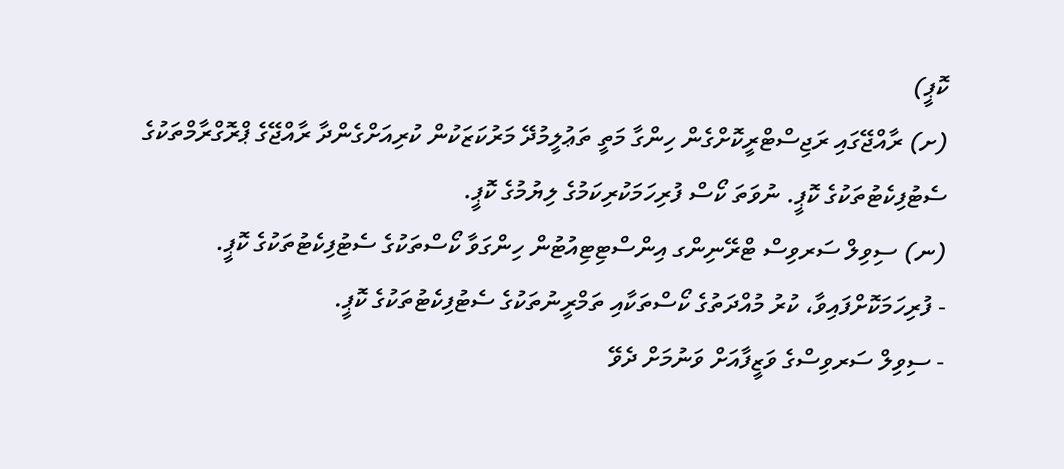ކޮޕީ)
(ށ) ރާއްޖޭގައި ރަޖިސްޓްރީކޮށްގެން ހިންގާ މަތީ ތަޢުލީމުދޭ މަރުކަޒަކުން ކުރިއަށްގެންދާ ރާއްޖޭގެ ޕްރޮގްރާމްތަކުގެ ސެޓުފިކެޓުތަކުގެ ކޮޕީ. ނުވަތަ ކޯސް ފުރިހަމަކުރިކަމުގެ ލިޔުމުގެ ކޮޕީ.
(ނ) ސިވިލް ސަރވިސް ޓްރޭނިންގ އިންސްޓިޓިއުޓުން ހިންގަވާ ކޯސްތަކުގެ ސެޓުފިކެޓުތަކުގެ ކޮޕީ.
- ފުރިހަމަކޮށްފައިވާ، ކުރު މުއްދަތުގެ ކޯސްތަކާއި ތަމްރީނުތަކުގެ ސެޓުފިކެޓުތަކުގެ ކޮޕީ.
- ސިވިލް ސަރވިސްގެ ވަޒީފާއަށް ވަނުމަށް ދެވޭ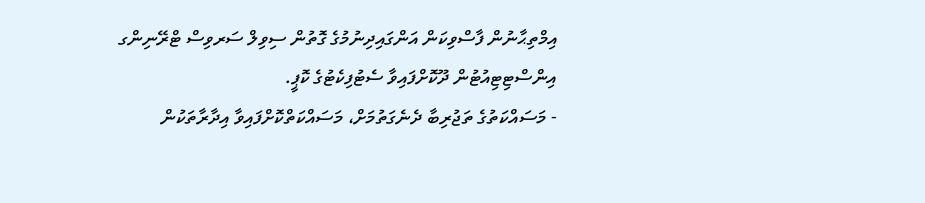އިމްތިޙާނުން ފާސްވިކަން އަންގައިދިނުމުގެ ގޮތުން ސިވިލް ސަރވިސް ޓްރޭނިންގ އިންސްޓިޓިއުޓުން ދޫކޮށްފައިވާ ސެޓުފިކެޓުގެ ކޮޕީ.
- މަސައްކަތުގެ ތަޖުރިބާ ދެނެގަތުމަށް، މަސައްކަތްކޮށްފައިވާ އިދާރާތަކުން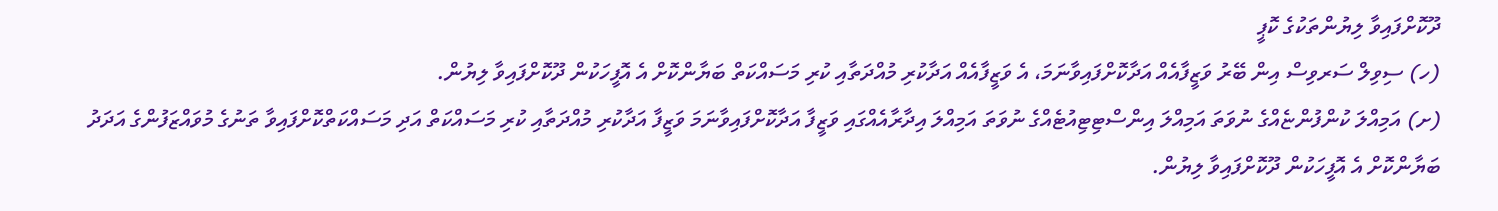ދޫކޮށްފައިވާ ލިޔުންތަކުގެ ކޮޕީ
(ހ) ސިވިލް ސަރވިސް އިން ބޭރު ވަޒީފާއެއް އަދާކޮށްފައިވާނަމަ، އެ ވަޒީފާއެއް އަދާކުރި މުއްދަތާއި ކުރި މަސައްކަތް ބަޔާންކޮށް އެ އޮފީހަކުން ދޫކޮށްފައިވާ ލިޔުން.
(ށ) އަމިއްލަ ކުންފުންޏެއްގެ ނުވަތަ އަމިއްލަ އިންސްޓިޓިއުޓެއްގެ ނުވަތަ އަމިއްލަ އިދާރާއެއްގައި ވަޒީފާ އަދާކޮށްފައިވާނަމަ ވަޒީފާ އަދާކުރި މުއްދަތާއި ކުރި މަސައްކަތް އަދި މަސައްކަތްކޮށްފައިވާ ތަނުގެ މުވައްޒަފުންގެ އަދަދު ބަޔާންކޮށް އެ އޮފީހަކުން ދޫކޮށްފައިވާ ލިޔުން.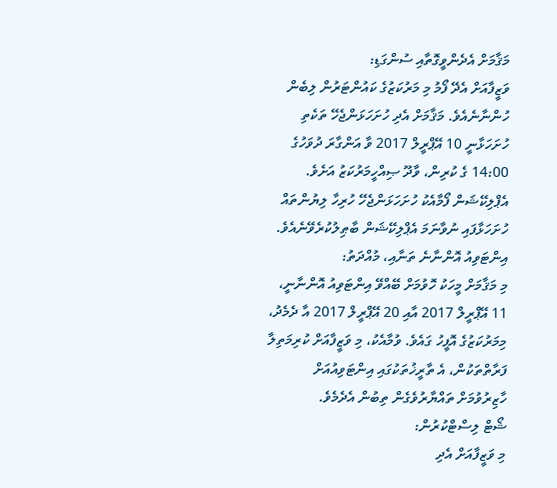މަޤާމަށް އެދެންވީގޮތާއި ސުންގަޑި:
ވަޒީފާއަށް އެދޭ ފޯމު މި މަރުކަޒުގެ ކައުންޓަރުން ލިބެން ހުންނާނެއެވެ. މަޤާމަށް އެދި ހުށަހަޅަންޖެހޭ ތަކެތި ހުށަހަޅާނީ 10 އޭޕްރީލް 2017 ވާ އަންގާރަ ދުވަހުގެ 14:00 ގެ ކުރިން، ވާދޫ ޞިއްހީމަރުކަޒު އަށެވެ. އެޕްލިކޭޝަން ފޯމާއެކު ހުށަހަޅަންޖެހޭ ހުރިހާ ލިޔުންތައް ހުށަހަޅާފައި ނުވާނަމަ އެޕްލިކޭޝަން ބާޠިލުކުރެވޭނެއެވެ.
އިންޓަވިއު އޮންނާނެ ތަނާއި، މުއްދަތު:
މި މަޤާމަށް މީހަކު ހޮވުމަށް ބޭއްވޭ އިންޓަވިއު އޮންނާނީ، 11 އޭޕްރީލް 2017 އާއި 20 އޭޕްރީލް 2017 އާ ދެމެދު، މިމަރުކަޒުގެ އޮފީހު ގައެވެ. ވުމާއެކު، މި ވަޒީފާއަށް ކުރިމަތިލާ ފަރާތްތަކުން، އެ ތާރީޚުތަކުގައި އިންޓަވިއުއަށް ހާޒިރުވުމަށް ތައްޔާރުވެގެން ތިބުން އެދެމެވެ.
ޝޯޓް ލިސްޓްކުރުން:
މި ވަޒީފާއަށް އެދި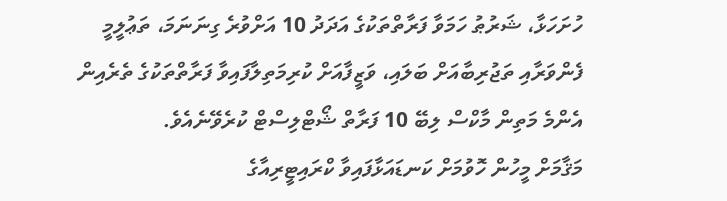ހުށަހަޅާ، ޝަރުޠު ހަމަވާ ފަރާތްތަކުގެ އަދަދު 10 އަށްވުރެ ގިނަނަމަ، ތަޢުލީމީ ފެންވަރާއި ތަޖުރިބާއަށް ބަލައި، ވަޒީފާއަށް ކުރިމަތިލާފައިވާ ފަރާތްތަކުގެ ތެރެއިން އެންމެ މަތިން މާކްސް ލިބޭ 10 ފަރާތް ޝޯޓްލިސްޓް ކުރެވޭނެއެވެ.
މަޤާމަށް މީހުން ހޮވުމަށް ކަނޑައަޅާފައިވާ ކްރައިޓީރިއާގެ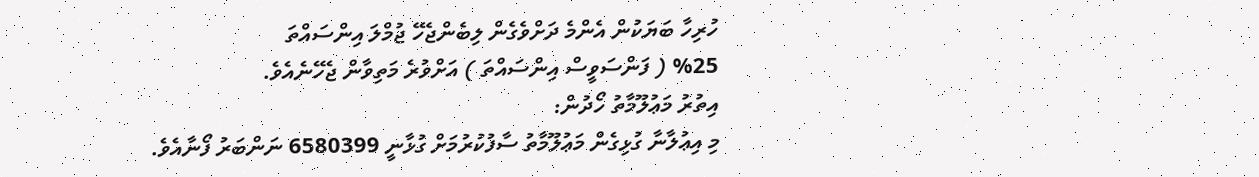ހުރިހާ ބަޔަކުން އެންމެ ދަށްވެގެން ލިބެންޖެހޭ ޖުމްލަ އިންސައްތަ
%25 ( ފަންސަވީސް އިންސައްތަ ) އަށްވުރެ މަތިވާން ޖެހޭނެއެވެ.
އިތުރު މަޢުލޫމާތު ހޯދުން:
މި އިޢުލާނާ ގުޅިގެން މަޢުލޫމާތު ސާފުކުރުމަށް ގުޅާނީ 6580399 ނަންބަރު ފޯނާއެވެ.